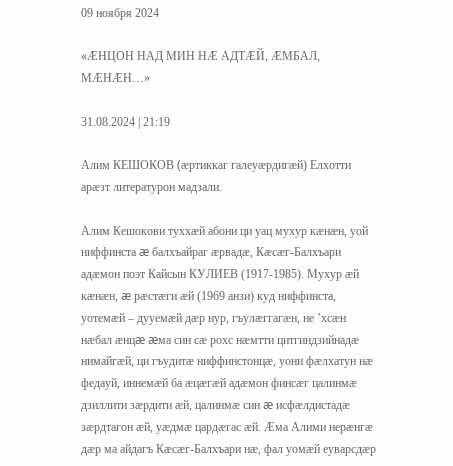09 ноября 2024

«ÆНЦОН НАД МИН НÆ АДТÆЙ, ÆМБАЛ, МÆНÆН…»

31.08.2024 | 21:19

Алим КЕШОКОВ (æртиккаг галеуæрдигæй) Елхотти арæзт литературон мадзали.

Алим Кешокови туххæй абони ци уац мухур кæнæн, уой ниффинста æ балхъайраг æрвадæ, Кæсæг-Балхъари адæмон поэт Кайсын КУЛИЕВ (1917-1985). Мухур æй кæнæн, æ рæстæги æй (1969 анзи) куд ниффинста, уотемæй – дууемæй дæр нур, гъулæггагæн, не ’хсæн нæбал æнцæ æма син сæ рохс нæмтти цитгиндзийнадæ нимайгæй, ци гъудитæ ниффинстонцæ, уони фæлхатун нæ федауй, иннемæй ба æцæгæй адæмон финсæг цалинмæ дзиллити зæрдити æй, цалинмæ син æ исфæлдистадæ зæрдтагон æй, уæдмæ цардæгас æй. Æма Алими нерæнгæ дæр ма айдагъ Кæсæг-Балхъари нæ, фал уомæй еуварсдæр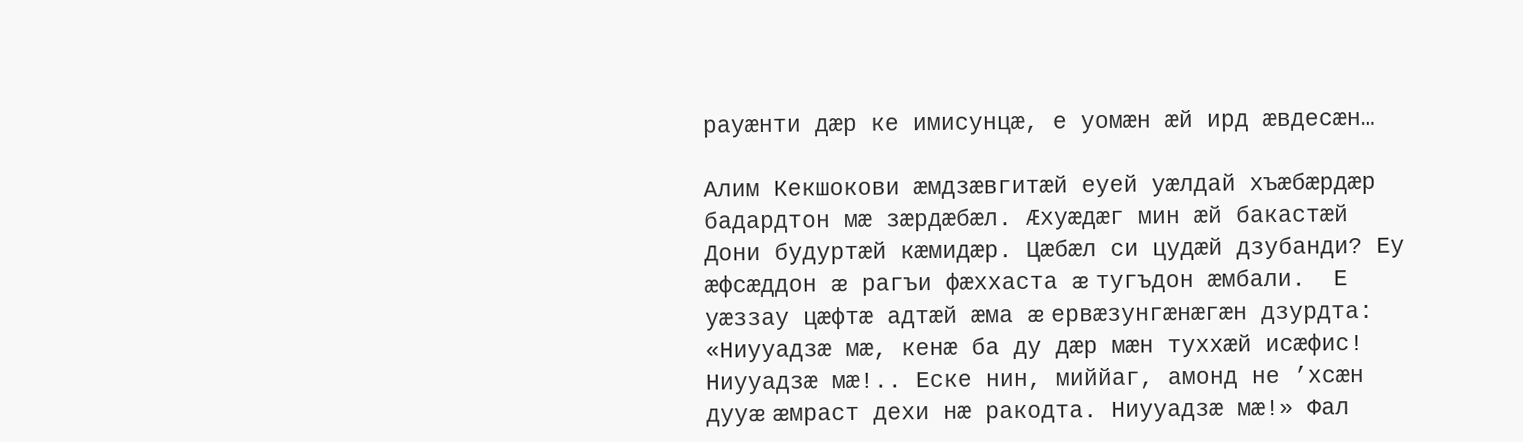рауæнти дæр ке имисунцæ, е уомæн æй ирд æвдесæн…

Алим Кекшокови æмдзæвгитæй еуей уæлдай хъæбæрдæр бадардтон мæ зæрдæбæл. Æхуæдæг мин æй бакастæй Дони будуртæй кæмидæр. Цæбæл си цудæй дзубанди? Еу æфсæддон æ  рагъи фæххаста æ тугъдон æмбали.  Е уæззау цæфтæ адтæй æма æ ервæзунгæнæгæн дзурдта: «Ниууадзæ мæ, кенæ ба ду дæр мæн туххæй исæфис! Ниууадзæ мæ!.. Еске нин, миййаг, амонд не ’хсæн дууæ æмраст дехи нæ ракодта. Ниууадзæ мæ!» Фал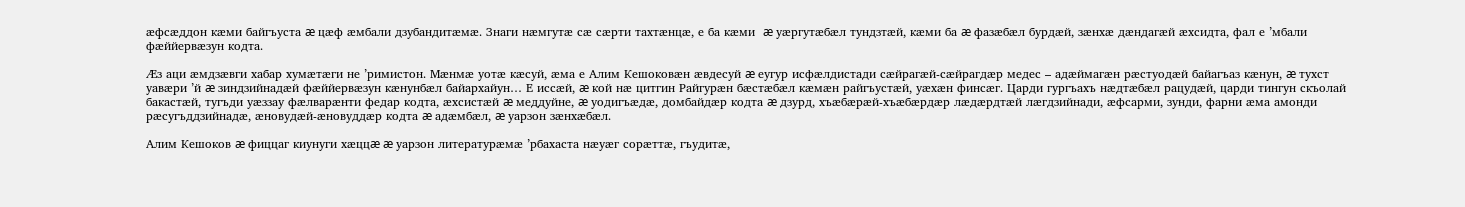æфсæддон кæми байгъуста æ цæф æмбали дзубандитæмæ. Знаги нæмгутæ сæ сæрти тахтæнцæ, е ба кæми  æ уæргутæбæл тундзтæй, кæми ба æ фазæбæл бурдæй, зæнхæ дæндагæй æхсидта, фал е ’мбали фæййервæзун кодта.

Æз аци æмдзæвги хабар хумæтæги не ’римистон. Мæнмæ уотæ кæсуй, æма е Алим Кешоковæн æвдесуй æ еугур исфæлдистади сæйрагæй-сæйрагдæр медес – адæймагæн рæстуодæй байагъаз кæнун, æ тухст уавæри ’й æ зиндзийнадæй фæййервæзун кæнунбæл байархайун… Е иссæй, æ кой нæ цитгин Райгурæн бæстæбæл кæмæн райгъустæй, уæхæн финсæг. Царди гургъахъ нæдтæбæл рацудæй, царди тингун скъолай бакастæй, тугъди уæззау фæлварæнти федар кодта, æхсистæй æ меддуйне, æ уодигъæдæ, домбайдæр кодта æ дзурд, хъæбæрæй-хъæбæрдæр лæдæрдтæй лæгдзийнади, æфсарми, зунди, фарни æма амонди рæсугъддзийнадæ, æновудæй-æновуддæр кодта æ адæмбæл, æ уарзон зæнхæбæл.

Алим Кешоков æ фиццаг киунуги хæццæ æ уарзон литературæмæ ’рбахаста нæуæг сорæттæ, гъудитæ,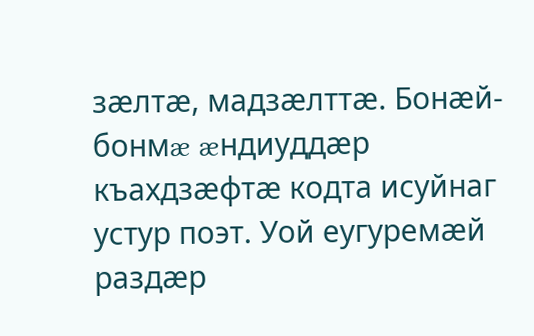зæлтæ, мадзæлттæ. Бонæй-бонмæ æндиуддæр къахдзæфтæ кодта исуйнаг устур поэт. Уой еугуремæй раздæр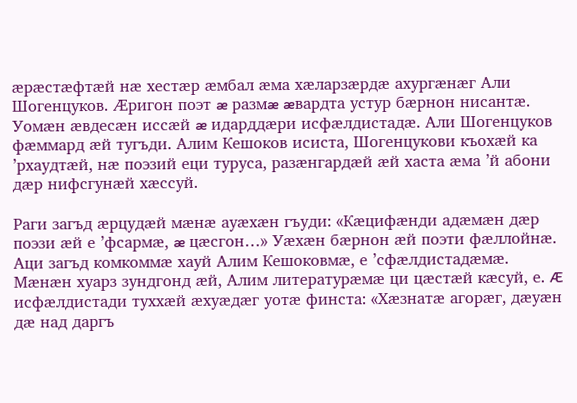æрæстæфтæй нæ хестæр æмбал æма хæларзæрдæ ахургæнæг Али Шогенцуков. Æригон поэт æ размæ æвардта устур бæрнон нисантæ. Уомæн æвдесæн иссæй æ идарддæри исфæлдистадæ. Али Шогенцуков фæммард æй тугъди. Алим Кешоков исиста, Шогенцукови къохæй ка ’рхаудтæй, нæ поэзий еци туруса, разæнгардæй æй хаста æма ’й абони дæр нифсгунæй хæссуй.

Раги загъд æрцудæй мæнæ ауæхæн гъуди: «Кæцифæнди адæмæн дæр поэзи æй е ’фсармæ, æ цæсгон…» Уæхæн бæрнон æй поэти фæллойнæ. Аци загъд комкоммæ хауй Алим Кешоковмæ, е ’сфæлдистадæмæ. Мæнæн хуарз зундгонд æй, Алим литературæмæ ци цæстæй кæсуй, е. Æ исфæлдистади туххæй æхуæдæг уотæ финста: «Хæзнатæ агорæг, дæуæн дæ над даргъ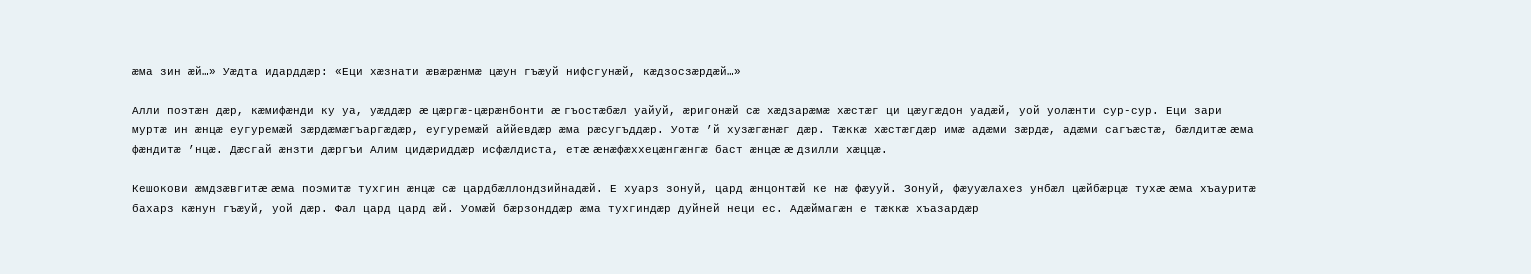æма зин æй…» Уæдта идарддæр: «Еци хæзнати æвæрæнмæ цæун гъæуй нифсгунæй, кæдзосзæрдæй…»

Алли поэтæн дæр, кæмифæнди ку уа, уæддæр æ цæргæ-цæрæнбонти æ гъостæбæл уайуй, æригонæй сæ хæдзарæмæ хæстæг ци цæугæдон уадæй, уой уолæнти сур-сур. Еци зари муртæ ин æнцæ еугуремæй зæрдæмæгъаргæдæр, еугуремæй аййевдæр æма рæсугъддæр. Уотæ ’й хузæгæнæг дæр. Тæккæ хæстæгдæр имæ адæми зæрдæ, адæми сагъæстæ, бæлдитæ æма фæндитæ ’нцæ. Дæсгай æнзти дæргъи Алим цидæриддæр исфæлдиста, етæ æнæфæххецæнгæнгæ баст æнцæ æ дзилли хæццæ.

Кешокови æмдзæвгитæ æма поэмитæ тухгин æнцæ сæ цардбæллондзийнадæй. Е хуарз зонуй, цард æнцонтæй ке нæ фæууй. Зонуй, фæууæлахез унбæл цæйбæрцæ тухæ æма хъауритæ бахарз кæнун гъæуй, уой дæр. Фал цард цард æй. Уомæй бæрзонддæр æма тухгиндæр дуйней неци ес. Адæймагæн е тæккæ хъазардæр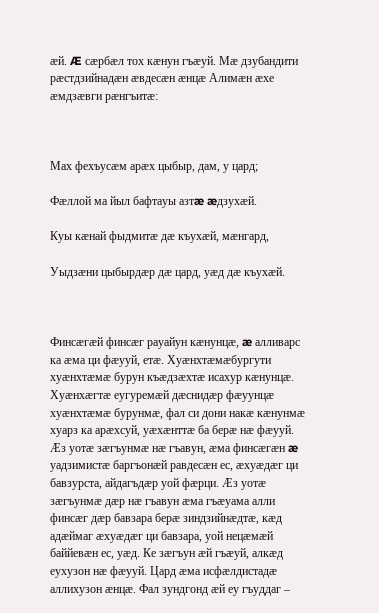æй. Æ сæрбæл тох кæнун гъæуй. Мæ дзубандити рæстдзийнадæн æвдесæн æнцæ Алимæн æхе æмдзæвги рæнгъитæ:



Мах фехъусæм арæх цыбыр, дам, у цард;

Фæллой ма йыл бафтауы азтæ æдзухæй.

Куы кæнай фыдмитæ дæ къухæй, мæнгард,

Уыдзæни цыбырдæр дæ цард, уæд дæ къухæй.



Финсæгæй финсæг рауайун кæнунцæ, æ алливарс ка æма ци фæууй, етæ. Хуæнхтæмæбургути хуæнхтæмæ бурун къæдзæхтæ исахур кæнунцæ. Хуæнхæгтæ еугуремæй дæснидæр фæуунцæ хуæнхтæмæ бурунмæ, фал си дони накæ кæнунмæ хуарз ка арæхсуй, уæхæнттæ ба берæ нæ фæууй. Æз уотæ зæгъунмæ нæ гъавун, æма финсæгæн æ уадзимистæ баргъонæй равдесæн ес, æхуæдæг ци бавзурста, айдагъдæр уой фæрци. Æз уотæ зæгъунмæ дæр нæ гъавун æма гъæуама алли финсæг дæр бавзара берæ зиндзийнæдтæ, кæд адæймаг æхуæдæг ци бавзара, уой нецæмæй баййевæн ес, уæд. Ке зæгъун æй гъæуй, алкæд еухузон нæ фæууй. Цард æма исфæлдистадæ аллихузон æнцæ. Фал зундгонд æй еу гъуддаг –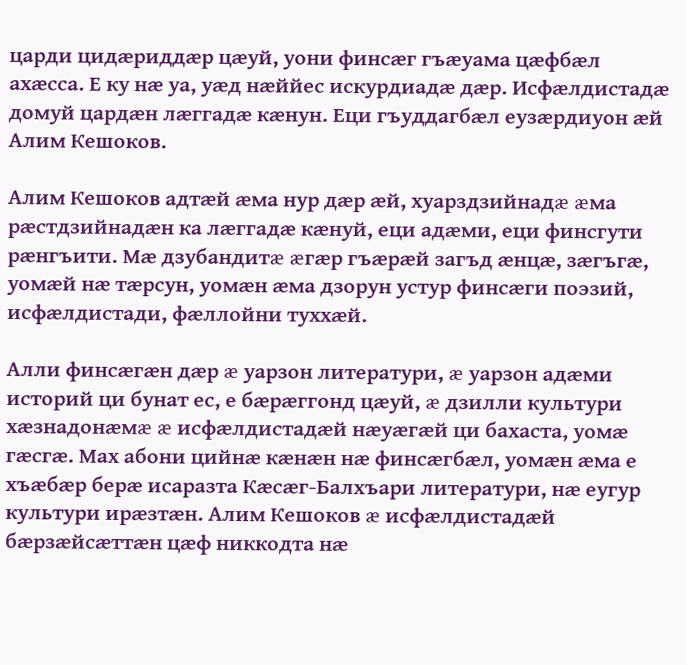царди цидæриддæр цæуй, уони финсæг гъæуама цæфбæл ахæсса. Е ку нæ уа, уæд нæййес искурдиадæ дæр. Исфæлдистадæ домуй цардæн лæггадæ кæнун. Еци гъуддагбæл еузæрдиуон æй Алим Кешоков.

Алим Кешоков адтæй æма нур дæр æй, хуарздзийнадæ æма рæстдзийнадæн ка лæггадæ кæнуй, еци адæми, еци финсгути рæнгъити. Мæ дзубандитæ æгæр гъæрæй загъд æнцæ, зæгъгæ, уомæй нæ тæрсун, уомæн æма дзорун устур финсæги поэзий, исфæлдистади, фæллойни туххæй.

Алли финсæгæн дæр æ уарзон литератури, æ уарзон адæми историй ци бунат ес, е бæрæггонд цæуй, æ дзилли культури хæзнадонæмæ æ исфæлдистадæй нæуæгæй ци бахаста, уомæ гæсгæ. Мах абони цийнæ кæнæн нæ финсæгбæл, уомæн æма е хъæбæр берæ исаразта Кæсæг-Балхъари литератури, нæ еугур культури ирæзтæн. Алим Кешоков æ исфæлдистадæй бæрзæйсæттæн цæф никкодта нæ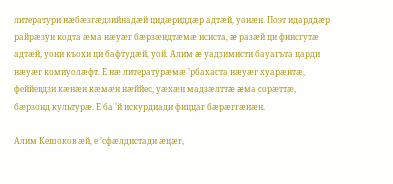литератури нæбæзгæдзийнадæй цидæриддæр адтæй, уонæн. Поэт идарддæр райрæзун кодта æма нæуæг бæрзæндтæмæ исиста, æ разæй ци финсгутæ адтæй, уони къохи ци бафтудæй, уой. Алим æ уадзимисти бауагъта царди нæуæг комиуолæфт. Е нæ литературæмæ ’рбахаста нæуæг хуарæнтæ, феййевдзи кæнæн кæмæн нæййес, уæхæн мадзæлттæ æма сорæттæ, бæрзонд культурæ. Е ба ’й искурдиади фиццаг бæрæггæнæн.

Алим Кешоков æй, е ’сфæлдистади æцæг,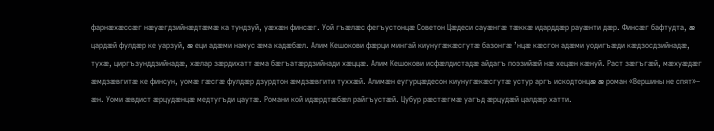фарнæхæссæг нæуæгдзийнæдтæмæ ка тундзуй, уæхæн финсæг. Уой гъæлæс фегъустонцæ Советон Цæдеси сауæнгæ тæккæ идарддæр рауæнти дæр. Финсæг бафтудта, æ цардæй фулдæр ке уарзуй, æ еци адæми намус æма кадæбæл. Алим Кешокови фæрци мингай киунугæкæсгутæ базонгæ ’нцæ кæсгон адæми уодигъæди кæдзосдзийнадæ, тухæ, циргъзунддзийнадæ, хæлар зæрдихатт æма бæгъатæрдзийнади хæццæ. Алим Кешокови исфæлдистадæ айдагъ поэзийæй нæ хецæн кæнуй. Раст зæгъгæй, мæхуæдæг æмдзæвгитæ ке финсун, уомæ гæсгæ фулдæр дзурдтон æмдзæвгити туххæй. Алимæн еугурцæдесон киунугæкæсгутæ устур аргъ искодтонцæ æ роман «Вершины не спят»– æн. Уоми æвдист æрцудæнцæ медтугъди цаутæ. Романи кой идæрдтæбæл райгъустæй. Цубур рæстæгмæ уагъд æрцудæй цалдæр хатти.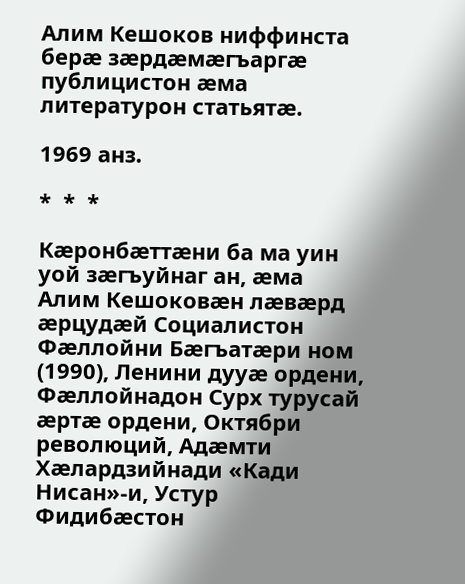Алим Кешоков ниффинста берæ зæрдæмæгъаргæ публицистон æма литературон статьятæ.

1969 анз.

*  *  *

Кæронбæттæни ба ма уин уой зæгъуйнаг ан, æма Алим Кешоковæн лæвæрд æрцудæй Социалистон Фæллойни Бæгъатæри ном (1990), Ленини дууæ ордени, Фæллойнадон Сурх турусай  æртæ ордени, Октябри революций, Адæмти Хæлардзийнади «Кади Нисан»-и, Устур Фидибæстон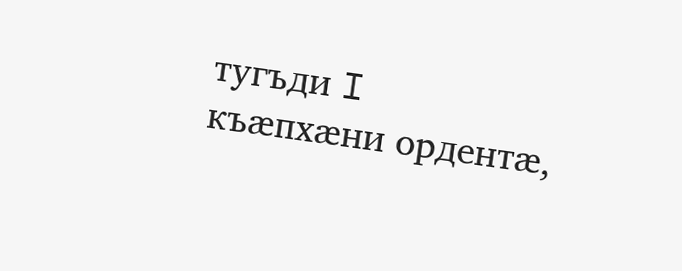тугъди I къæпхæни ордентæ,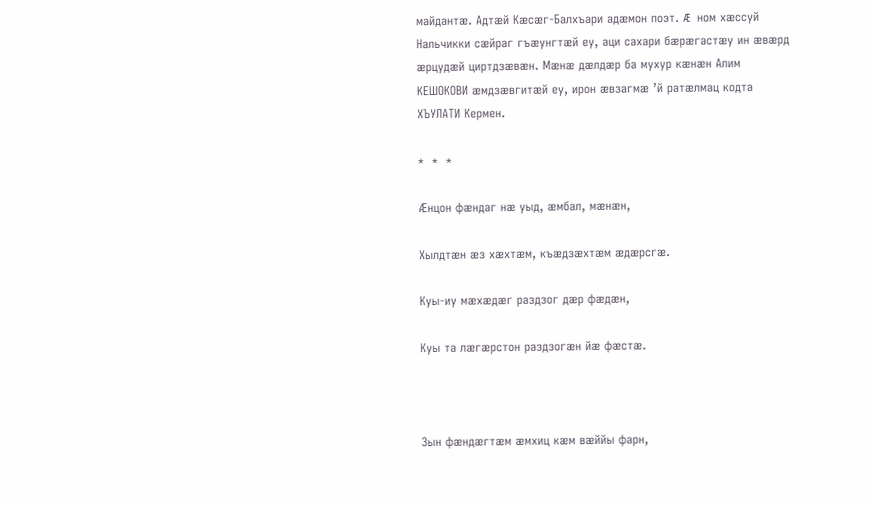майдантæ. Адтæй Кæсæг-Балхъари адæмон поэт. Æ ном хæссуй Нальчикки сæйраг гъæунгтæй еу, аци сахари бæрæгастæу ин æвæрд æрцудæй циртдзæвæн. Мæнæ дæлдæр ба мухур кæнæн Алим КЕШОКОВИ æмдзæвгитæй еу, ирон æвзагмæ ’й ратæлмац кодта ХЪУЛАТИ Кермен.

*  *  *

Æнцон фæндаг нæ уыд, æмбал, мæнæн,

Хылдтæн æз хæхтæм, къæдзæхтæм æдæрсгæ.

Куы-иу мæхæдæг раздзог дæр фæдæн,

Куы та лæгæрстон раздзогæн йæ фæстæ.



Зын фæндæгтæм æмхиц кæм вæййы фарн,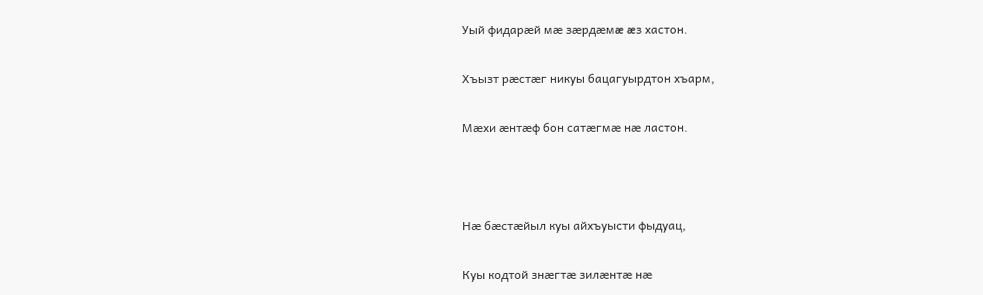Уый фидарæй мæ зæрдæмæ æз хастон.

Хъызт рæстæг никуы бацагуырдтон хъарм,

Мæхи æнтæф бон сатæгмæ нæ ластон.



Нæ бæстæйыл куы айхъуысти фыдуац,

Куы кодтой знæгтæ зилæнтæ нæ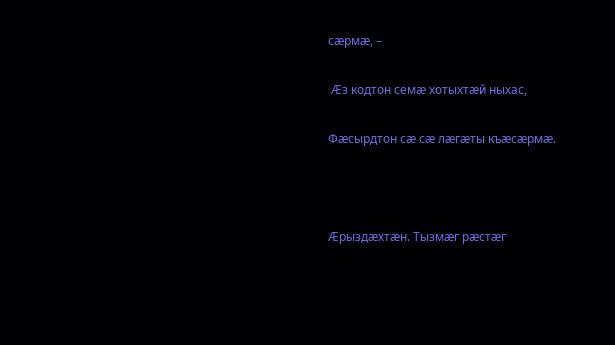сæрмæ, –

 Æз кодтон семæ хотыхтæй ныхас,

Фæсырдтон сæ сæ лæгæты къæсæрмæ.



Æрыздæхтæн. Тызмæг рæстæг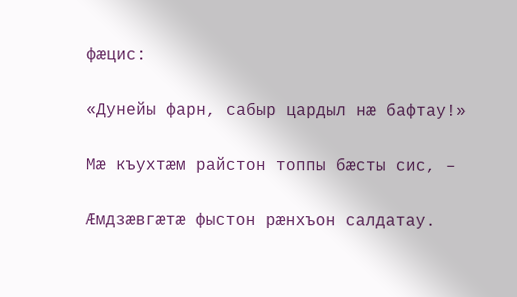фæцис:

«Дунейы фарн, сабыр цардыл нæ бафтау!»

Мæ къухтæм райстон топпы бæсты сис, –

Æмдзæвгæтæ фыстон рæнхъон салдатау.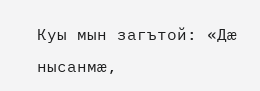Куы мын загътой: «Дæ нысанмæ,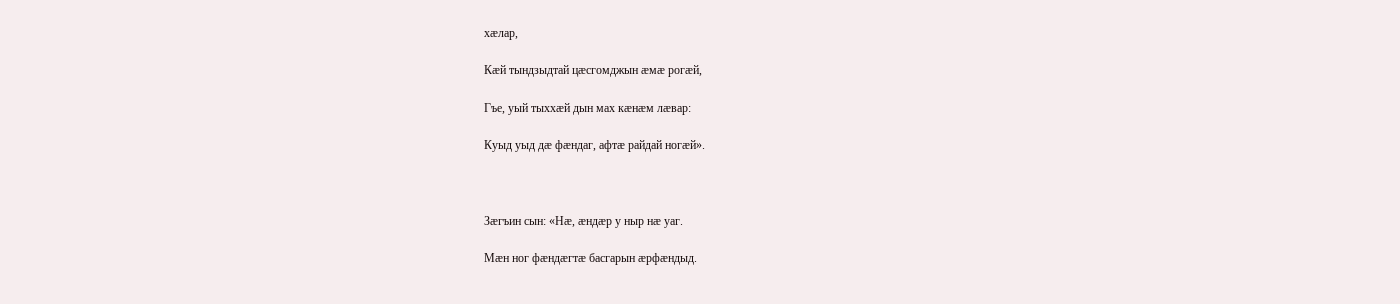хæлар,

Кæй тындзыдтай цæсгомджын æмæ рогæй,

Гъе, уый тыххæй дын мах кæнæм лæвар:

Куыд уыд дæ фæндаг, афтæ райдай ногæй».



Зæгъин сын: «Нæ, æндæр у ныр нæ уаг.

Мæн ног фæндæгтæ басгарын æрфæндыд.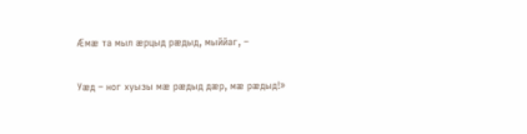Æмæ та мыл æрцыд рæдыд, мыййаг, –

Уæд – ног хуызы мæ рæдыд дæр, мæ рæдыд!»